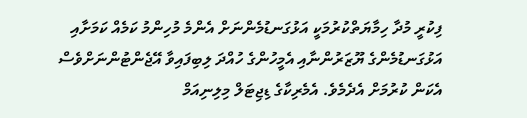ފިކުރީ މުދާ ހިމާޔަތްކުރުމަކީ އަޅުގަނޑުމެންނަށް އެންމެ މުހިންމު ކަމެއް ކަމަށާއި އަޅުގަނޑުމެންގެ ޔޫޒަރުންނާއި އެމީހުންގެ ހުއްދަ ލިބިފައިވާ އޭޖެންޓުންނަށްވެސް އެކަން ކުރުމަށް އެދެމެވެ. އެމެރިކާގެ ޑިޖިޓަލް މިލިނިއަމް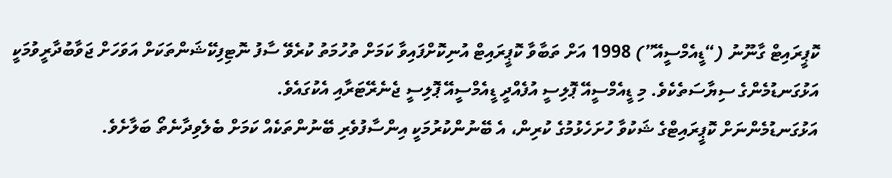ކޮޕީރައިޓް ގާނޫނު (“ޑީއެމްސީއޭ”) 1998 އަށް ތަބާވާ ކޮޕީރައިޓް އުނިކޮށްފައިވާ ކަމަށް ތުހުމަތު ކުރެވޭ ސާފު ނޮޓިފިކޭޝަންތަކަށް އަވަހަށް ޖަވާބުދާރީވުމަކީ އަޅުގަނޑުމެންގެ ސިޔާސަތެކެވެ. މި ޑީއެމްސީއޭ ޕޮލިސީ އުފެއްދީ ޑީއެމްސީއޭ ޕޮލިސީ ޖެނެރޭޓަރާއި އެކުގައެވެ.
އަޅުގަނޑުމެންނަށް ކޮޕީރައިޓްގެ ޝަކުވާ ހުށަހެޅުމުގެ ކުރިން، އެ ބޭނުންކުރުމަކީ އިންސާފުވެރި ބޭނުންތަކެއް ކަމަށް ބެލެވިދާނެތޯ ބަލާށެވެ.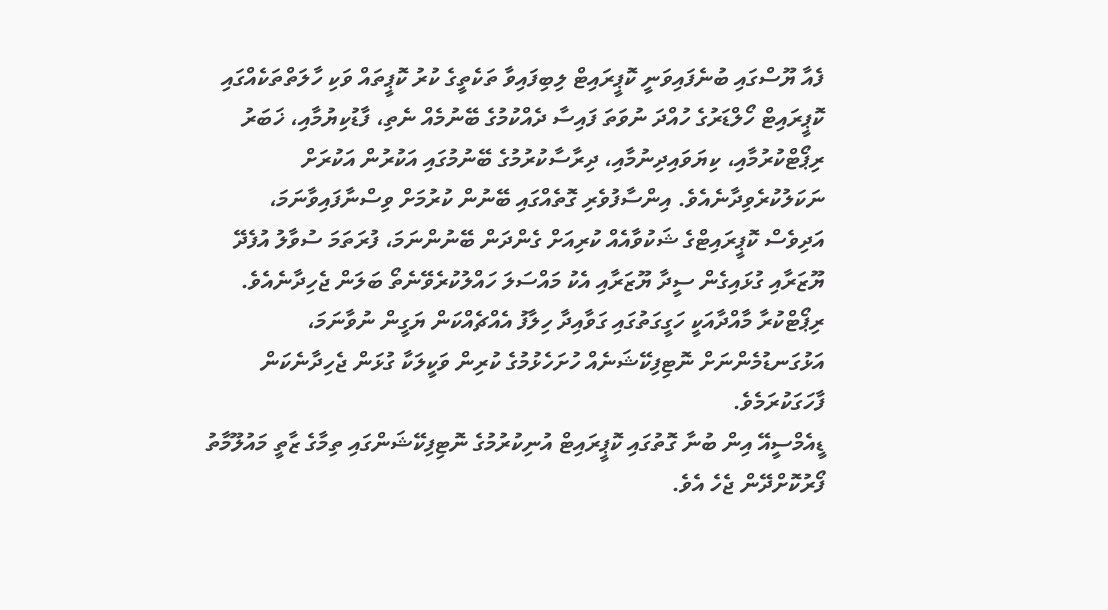ފެއާ ޔޫސްގައި ބުނެފައިވަނީ ކޮޕީރައިޓް ލިބިފައިވާ ތަކެތީގެ ކުރު ކޮޕީތައް ވަކި ހާލަތްތަކެއްގައި ކޮޕީރައިޓް ހޯލްޑަރުގެ ހުއްދަ ނުވަތަ ފައިސާ ދެއްކުމުގެ ބޭނުމެއް ނެތި، ފާޑުކިޔުމާއި، ޚަބަރު ރިޕޯޓްކުރުމާއި، ކިޔަވައިދިނުމާއި، ދިރާސާކުރުމުގެ ބޭނުމުގައި އަކުރުން އަކުރަށް ނަކަލުކުރެވިދާނެއެވެ. އިންސާފުވެރި ގޮތެއްގައި ބޭނުން ކުރުމަށް ވިސްނާފައިވާނަމަ، އަދިވެސް ކޮޕީރައިޓްގެ ޝަކުވާއެއް ކުރިއަށް ގެންދަން ބޭނުންނަމަ، ފުރަތަމަ ސުވާލު އުފެދޭ ޔޫޒަރާއި ގުޅައިގެން ސީދާ ޔޫޒަރާއި އެކު މައްސަލަ ހައްލުކުރެވޭނެތޯ ބަލަން ޖެހިދާނެއެވެ.
ރިޕޯޓްކުރާ މާއްދާއަކީ ހަގީގަތުގައި ގަވާއިދާ ހިލާފު އެއްޗެއްކަން ޔަގީން ނުވާނަމަ، އަޅުގަނޑުމެންނަށް ނޮޓިފިކޭޝަނެއް ހުށަހެޅުމުގެ ކުރިން ވަކީލަކާ ގުޅަން ޖެހިދާނެކަން ފާހަގަކުރަމެވެ.
ޑީއެމްސީއޭ އިން ބުނާ ގޮތުގައި ކޮޕީރައިޓް އުނިކުރުމުގެ ނޮޓިފިކޭޝަންގައި ތިމާގެ ޒާތީ މައުލޫމާތު ފޯރުކޮށްދޭން ޖެހެ އެވެ.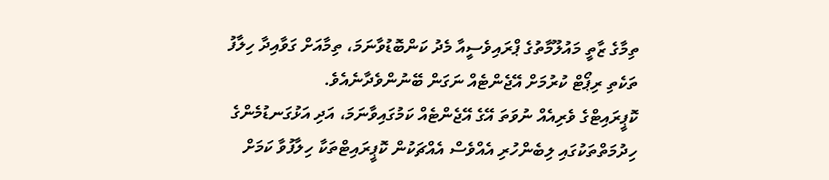ތިމާގެ ޒާތީ މައުލޫމާތުގެ ޕްރައިވެސީއާ މެދު ކަންބޮޑުވާނަމަ، ތިމާއަށް ގަވާއިދާ ހިލާފު ތަކެތި ރިޕޯޓް ކުރުމަށް އޭޖެންޓެއް ނަގަން ބޭނުންވެދާނެއެވެ.
ކޮޕީރައިޓްގެ ވެރިއެއް ނުވަތަ އޭގެ އޭޖެންޓެއް ކަމުގައިވާނަމަ، އަދި އަޅުގަނޑުމެންގެ ހިދުމަތްތަކުގައި ލިބެންހުރި އެއްވެސް އެއްޗަކުން ކޮޕީރައިޓްތަކާ ހިލާފުވާ ކަމަށް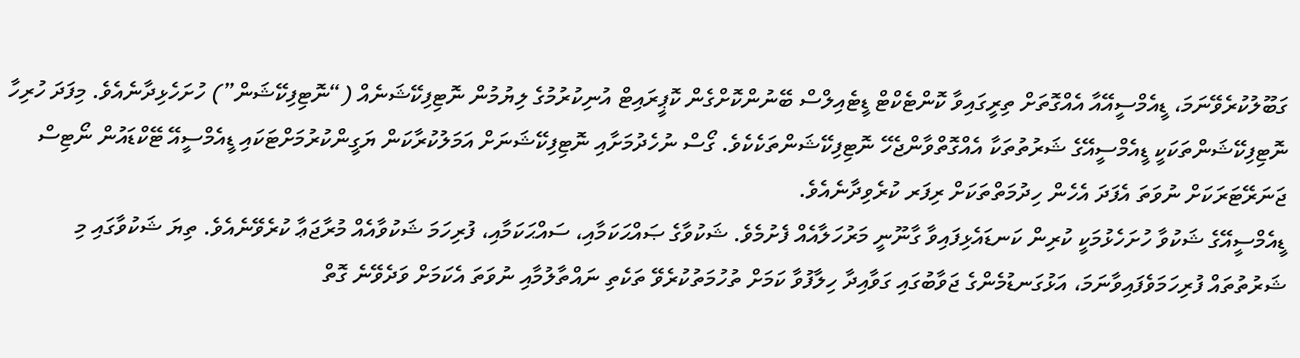ގަބޫލުކުރެވޭނަމަ، ޑީއެމްސީއޭއާ އެއްގޮތަށް ތިރީގައިވާ ކޮންޓެކްޓް ޑީޓެއިލްސް ބޭނުންކޮށްގެން ކޮޕީރައިޓް އުނިކުރުމުގެ ލިޔުމުން ނޮޓިފިކޭޝަނެއް (“ނޮޓިފިކޭޝަން”) ހުށަހެޅިދާނެއެވެ. މިފަދަ ހުރިހާ ނޮޓިފިކޭޝަންތަކަކީ ޑީއެމްސީއޭގެ ޝަރުތުތަކާ އެއްގޮތްވާންޖެހޭ ނޮޓިފިކޭޝަންތަކެކެވެ. ގޯސް ނުހެދުމަށާއި ނޮޓިފިކޭޝަނަށް އަމަލުކުރާކަން ޔަގީންކުރުމަށްޓަކައި ޑީއެމްސީއޭ ޓޭކްޑައުން ނޯޓިސް ޖަނަރޭޓަރަކަށް ނުވަތަ އެފަދަ އެހެން ހިދުމަތްތަކަށް ރިފަރ ކުރެވިދާނެއެވެ.
ޑީއެމްސީއޭގެ ޝަކުވާ ހުށަހެޅުމަކީ ކުރިން ކަނޑައެޅިފައިވާ ގާނޫނީ މަރުހަލާއެއް ފެށުމެވެ. ޝަކުވާގެ ޞައްޙަކަމާއި، ސައްޙަކަމާއި، ފުރިހަމަ ޝަކުވާއެއް މުރާޖަޢާ ކުރެވޭނެއެވެ. ތިޔަ ޝަކުވާގައި މި ޝަރުތުތައް ފުރިހަމަވެފައިވާނަމަ، އަޅުގަނޑުމެންގެ ޖަވާބުގައި ގަވާއިދާ ހިލާފުވާ ކަމަށް ތުހުމަތުކުރެވޭ ތަކެތި ނައްތާލުމާއި ނުވަތަ އެކަމަށް ވަދެވޭނެ ގޮތް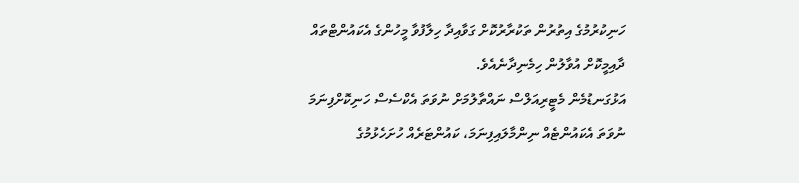ހަނިކުރުމުގެ އިތުރުން ތަކުރާރުކޮށް ގަވާއިދާ ހިލާފުވާ މީހުންގެ އެކައުންޓްތައް ދާއިމީކޮށް އުވާލުން ހިމެނިދާނެއެވެ.
އަޅުގަނޑުމެން މެޓީރިއަލްސް ނައްތާލުމަށް ނުވަތަ އެކްސެސް ހަނިކޮށްފިނަމަ ނުވަތަ އެކައުންޓެއް ނިންމާލައިފިނަމަ، ކައުންޓަރެއް ހުށަހެޅުމުގެ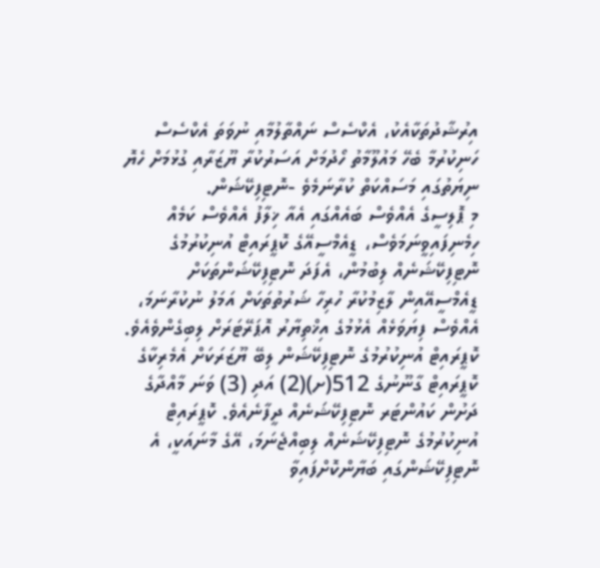އިރުޝާދުތަކާއެކު، އެކްސެސް ނައްތާލުމާއި ނުވަތަ އެކްސެސް ހަނިކުރުމާ ބެހޭ މައުލޫމާތު ހޯދުމަށް އަސަރުކުރާ ޔޫޒަރާއި ގުޅުމަށް ހެޔޮ ނިޔަތުގައި މަސައްކަތް ކުރާނަމެވެ -ނޮޓިފިކޭޝަން.
މި ޕޮލިސީގެ އެއްވެސް ބައެއްގައި އެއާ ޚިލާފު އެއްވެސް ކަމެއް ހިމެނިފައިވީނަމަވެސް، ޑީއެމްސީއޭގެ ކޮޕީރައިޓް އުނިކުރުމުގެ ނޮޓިފިކޭޝަނެއް ލިބުމުން، އެފަދަ ނޮޓިފިކޭޝަންތަކަށް ޑީއެމްސީއޭއިން ލާޒިމުކުރާ ހުރިހާ ޝަރުތުތަކަށް އަމަލު ނުކުރާނަމަ، އެއްވެސް ފިޔަވަޅެއް އެޅުމުގެ އިޚްތިޔާރު އޮޕަރޭޓަރަށް ލިބިގެންވެއެވެ.
ކޮޕީރައިޓް އުނިކުރުމުގެ ނޮޓިފިކޭޝަން ލިބޭ ޔޫޒަރަކަށް އެމެރިކާގެ ކޮޕީރައިޓް ގާނޫނުގެ 512(ށ)(2) އަދި (3) ވަނަ މާއްދާގެ ދަށުން ކައުންޓަރ ނޮޓިފިކޭޝަނެއް ދީފާނެއެވެ. ކޮޕީރައިޓް އުނިކުރުމުގެ ނޮޓިފިކޭޝަނެއް ލިބިއްޖެނަމަ، އޭގެ މާނައަކީ، އެ ނޮޓިފިކޭޝަންގައި ބަޔާންކޮށްފައިވާ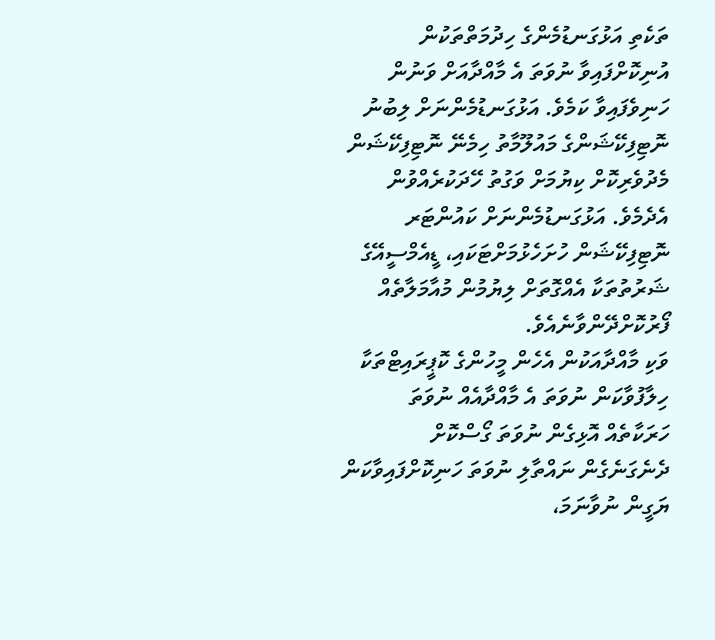ތަކެތި އަޅުގަނޑުމެންގެ ހިދުމަތްތަކުން އުނިކޮށްފައިވާ ނުވަތަ އެ މާއްދާއަށް ވަނުން ހަނިވެފައިވާ ކަމެވެ. އަޅުގަނޑުމެންނަށް ލިބުނު ނޮޓިފިކޭޝަންގެ މައުލޫމާތު ހިމެނޭ ނޮޓިފިކޭޝަން މެދުވެރިކޮށް ކިޔުމަށް ވަގުތު ހޭދަކުރެއްވުން އެދެމެވެ. އަޅުގަނޑުމެންނަށް ކައުންޓަރ ނޮޓިފިކޭޝަން ހުށަހެޅުމަށްޓަކައި، ޑީއެމްސީއޭގެ ޝަރުތުތަކާ އެއްގޮތަށް ލިޔުމުން މުއާމަލާތެއް ފޯރުކޮށްދޭންވާނެއެވެ.
ވަކި މާއްދާއަކުން އެހެން މީހުންގެ ކޮޕީރައިޓްތަކާ ހިލާފުވާކަން ނުވަތަ އެ މާއްދާއެއް ނުވަތަ ހަރަކާތެއް އޮޅިގެން ނުވަތަ ގޯސްކޮށް ދެނެގަނެގެން ނައްތާލި ނުވަތަ ހަނިކޮށްފައިވާކަން ޔަގީން ނުވާނަމަ،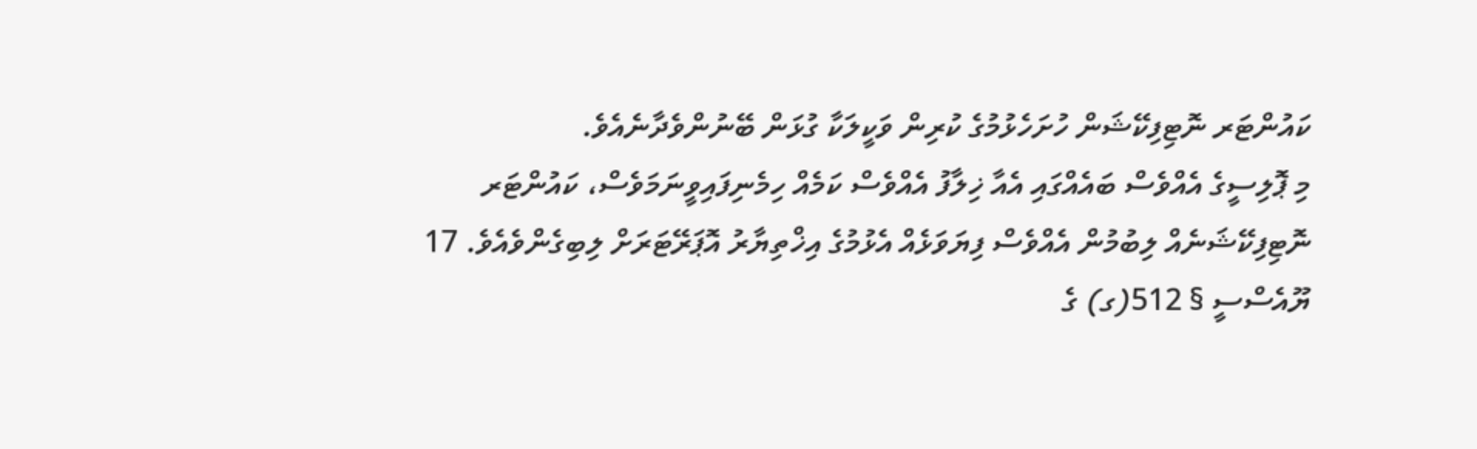ކައުންޓަރ ނޮޓިފިކޭޝަން ހުށަހެޅުމުގެ ކުރިން ވަކީލަކާ ގުޅަން ބޭނުންވެދާނެއެވެ.
މި ޕޮލިސީގެ އެއްވެސް ބައެއްގައި އެއާ ޚިލާފު އެއްވެސް ކަމެއް ހިމެނިފައިވީނަމަވެސް، ކައުންޓަރ ނޮޓިފިކޭޝަނެއް ލިބުމުން އެއްވެސް ފިޔަވަޅެއް އެޅުމުގެ އިޚްތިޔާރު އޮޕަރޭޓަރަށް ލިބިގެންވެއެވެ. 17 ޔޫއެސްސީ § 512(ގ) ގެ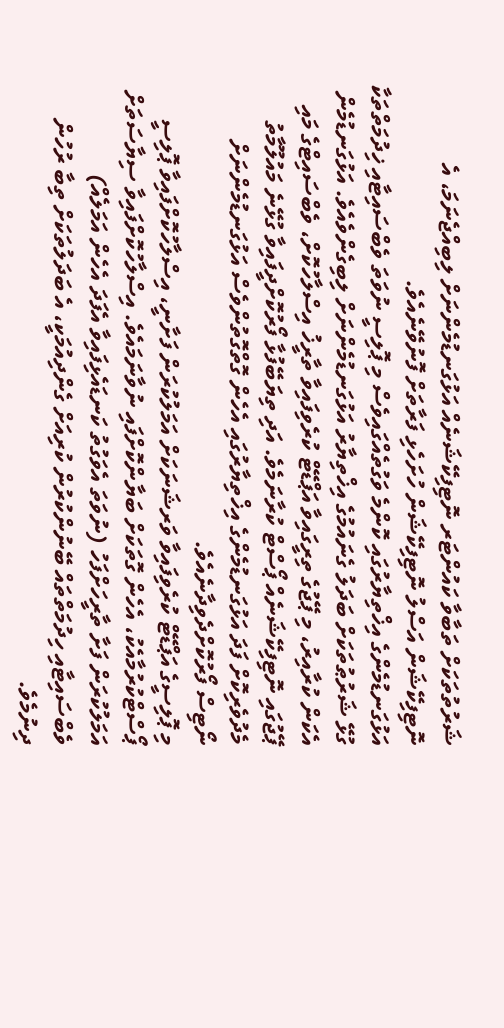ޝަރުތުތަކަށް ތަބާވާ ކައުންޓަރ ނޮޓިފިކޭޝަނެއް އަޅުގަނޑުމެންނަށް ލިބިއްޖެނަމަ، އެ ނޮޓިފިކޭޝަން އަސްލު ނޮޓިފިކޭޝަން ހުށަހެޅި ފަރާތަށް ފޮނުވޭނެއެވެ.
އަޅުގަނޑުމެންގެ އިޚްތިޔާރުގައި ކޮންމެ ވަގުތެއްގައިވެސް މި ޕޮލިސީ ނުވަތަ ވެބްސައިޓާއި ޚިދުމަތްތަކާ ގުޅޭ ޝަރުޠުތަކަށް ބަދަލު ގެނައުމުގެ އިޚްތިޔާރު އަޅުގަނޑުމެންނަށް ލިބިގެންވެއެވެ. އަޅުގަނޑުމެން އެކަން ކުރާއިރު، މި ޕޭޖުގެ ތިރީގައިވާ އަޕްޑޭޓް ކުރެވިފައިވާ ތާރީޚު އިސްލާހުކޮށް، ވެބްސައިޓްގެ މައި ޕޭޖުގައި ނޮޓިފިކޭޝަނެއް ޕޯސްޓް ކުރާނަމެވެ. އަދި ތިޔަބޭފުޅާ ފޯރުކޮށްދީފައިވާ ގުޅޭނެ މައުލޫމާތު މެދުވެރިކޮށް ފަދަ އަޅުގަނޑުމެންގެ އިޚްތިޔާރުގައި އެހެން ގޮތްގޮތުންވެސް އަޅުގަނޑުމެންނަށް ނޯޓިސް ފޯރުކޮށްދެވިދާނެއެވެ.
މި ޕޮލިސީގެ އަޕްޑޭޓް ކުރެވިފައިވާ ވަރޝަނަކަށް އަމަލުކުރަން ފަށާނީ، އިސްލާހުކޮށްފައިވާ ޕޮލިސީ ޕޯސްޓްކުރުމާއެކު، އެހެން ގޮތަކަށް ބަޔާންކޮށްފައި ނުވާނަމައެވެ. އިސްލާހުކޮށްފައިވާ ސިޔާސަތަށް އަމަލުކުރަން ފަށާ ތާރީހަށްފަހު (ނުވަތަ އެވަގުތު ކަނޑައެޅިފައިވާ އެފަދަ އެހެން އަމަލެއް) ވެބްސައިޓާއި ހިދުމަތްތައް ބޭނުންކުރުން ކުރިއަށް ގެންދިއުމަކީ، އެ ބަދަލުތަކަށް ތިބާ ރުހުން ދިނުމެވެ.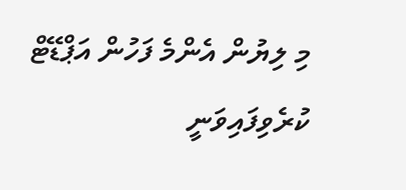މި ލިޔުން އެންމެ ފަހުން އަޕްޑޭޓް ކުރެވިފައިވަނީ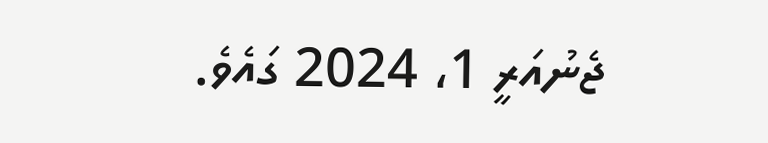ޖެނުއަރީ 1، 2024 ގައެވެ.